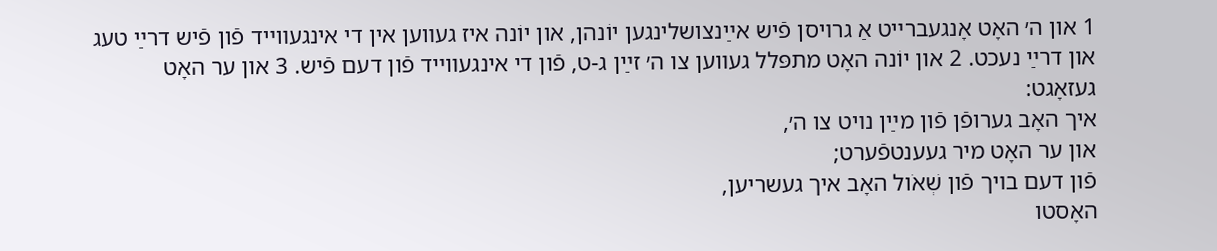1 און ה׳ האָט אָנגעברײט אַ גרױסן פֿיש אײַנצושלינגען יוֹנהן, און יוֹנה איז געװען אין די אינגעװײד פֿון פֿיש דרײַ טעג און דרײַ נעכט. 2 און יוֹנה האָט מתפּלל געװען צו ה׳ זײַן ג-ט, פֿון די אינגעװײד פֿון דעם פֿיש. 3 און ער האָט געזאָגט:
איך האָב גערופֿן פֿון מײַן נױט צו ה׳,
און ער האָט מיר געענטפֿערט;
פֿון דעם בױך פֿון שְׁאֹול האָב איך געשריען,
האָסטו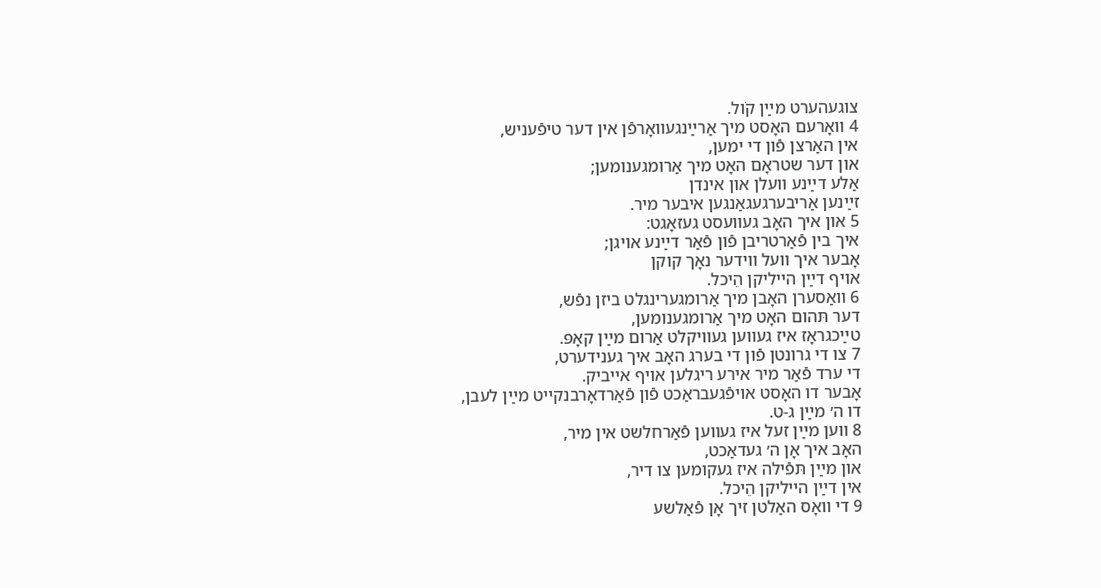צוגעהערט מײַן קֹול.
4 װאָרעם האָסט מיך אַרײַנגעװאָרפֿן אין דער טיפֿעניש,
אין האַרצן פֿון די ימען,
און דער שטראָם האָט מיך אַרומגענומען;
אַלע דײַנע װעלן און אינדן
זײַנען אַריבערגעגאַנגען איבער מיר.
5 און איך האָב געװעסט געזאָגט:
איך בין פֿאַרטריבן פֿון פֿאַר דײַנע אױגן;
אָבער איך װעל װידער נאָך קוקן
אױף דײַן הײליקן הֵיכל.
6 װאַסערן האָבן מיך אַרומגערינגלט ביזן נפֿש,
דער תּהום האָט מיך אַרומגענומען,
טײַכגראָז איז געװען געװיקלט אַרום מײַן קאָפּ.
7 צו די גרונטן פֿון די בערג האָב איך גענידערט,
די ערד פֿאַר מיר אירע ריגלען אױף אײביק.
אָבער דו האָסט אױפֿגעבראַכט פֿון פֿאַרדאָרבנקײט מײַן לעבן,
דו ה׳ מײַן ג-ט.
8 װען מײַן זעל איז געװען פֿאַרחלשט אין מיר,
האָב איך אָן ה׳ געדאַכט,
און מײַן תּפֿילה איז געקומען צו דיר,
אין דײַן הײליקן הֵיכל.
9 די װאָס האַלטן זיך אָן פֿאַלשע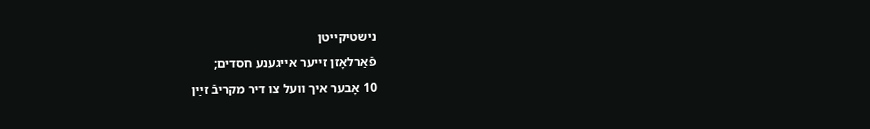נישטיקײטן
פֿאַרלאָזן זײער אײגענע חסדים;
10 אָבער איך װעל צו דיר מקריבֿ זײַן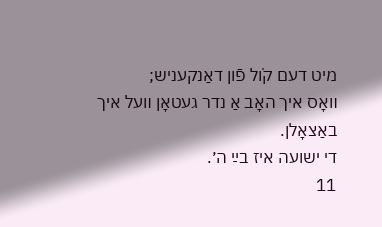מיט דעם קֹול פֿון דאַנקעניש;
װאָס איך האָב אַ נדר געטאָן װעל איך באַצאָלן.
די ישועה איז בײַ ה׳.
11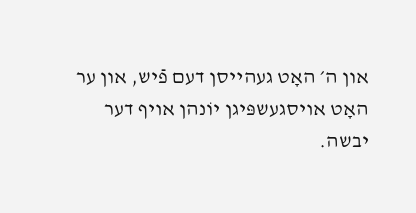און ה׳ האָט געהײסן דעם פֿיש, און ער האָט אױסגעשפּיגן יוֹנהן אױף דער יבשה.